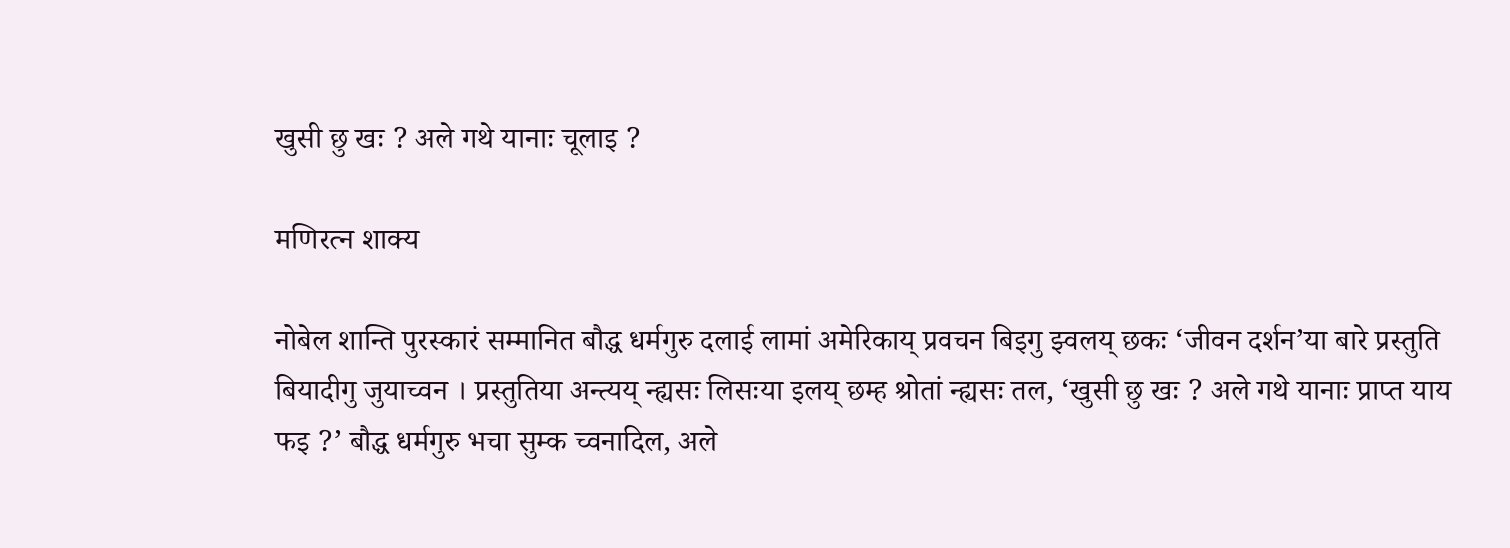खुसी छु खः ? अले गथे यानाः चूलाइ ?

मणिरत्न शाक्य

नोबेल शान्ति पुरस्कारं सम्मानित बौद्ध धर्मगुरु दलाई लामां अमेरिकाय् प्रवचन बिइगु झ्वलय् छकः ‘जीवन दर्शन’या बारे प्रस्तुति बियादीगु जुयाच्वन । प्रस्तुतिया अन्त्यय् न्ह्यसः लिसःया इलय् छम्ह श्रोतां न्ह्यसः तल, ‘खुसी छु खः ? अले गथे यानाः प्राप्त याय फइ ?’ बौद्ध धर्मगुरु भचा सुम्क च्वनादिल, अले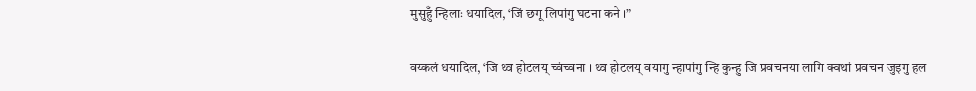मुसुहुँ न्हिलाः धयादिल, ‘जिं छगू लिपांगु घटना कने ।”

वय्कलं धयादिल, ‘जि थ्व होटलय् च्वंच्वना । थ्व होटलय् वयागु न्हापांगु न्हि कुन्हु जि प्रवचनया लागि क्वथां प्रवचन जुइगु हल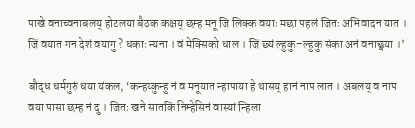पाखे वनाच्वनाबलय् होटलया बैठक कक्षय् छम्ह मनू जि लिक्क वयाः मछा पहलं जितः अभिवादन यात । जिं वयात गन देशं वयागु ? धकाः न्यना । वं मेक्सिको धाल । जिं छ्यं ल्हुकु–ल्हुकु संका अनं वनाछ्वया ।’

बौद्ध धर्मगुरुं धया यंकल, ‘कन्हय्कुन्हु नं व मनूयात न्हापाया हे थासय् हानं नाप लात । अबलय् व नाप वया पासा छम्ह नं दु । जितः खने सातकिं निम्हेसिनं वास्यां न्हिला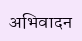अभिवादन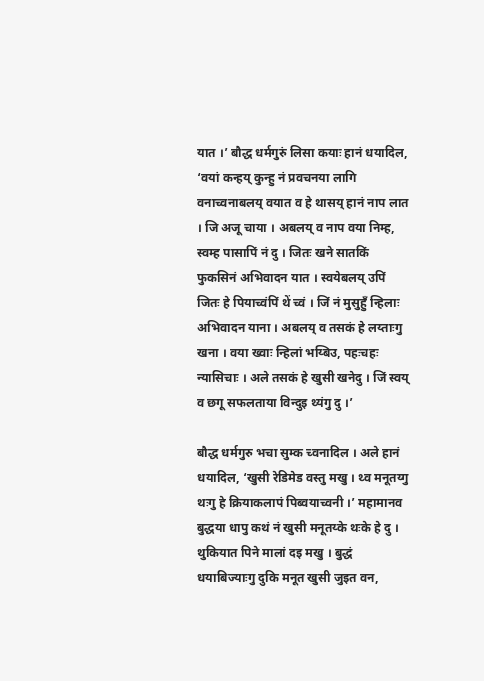यात ।’ बौद्ध धर्मगुरुं लिसा कयाः हानं धयादिल, ‘वयां कन्हय् कुन्हु नं प्रवचनया लागि वनाच्वनाबलय् वयात व हे थासय् हानं नाप लात । जि अजू चाया । अबलय् व नाप वया निम्ह, स्वम्ह पासापिं नं दु । जितः खने सातकिं फुकसिनं अभिवादन यात । स्वयेबलय् उपिं जितः हे पियाच्वंपिं थें च्वं । जिं नं मुसुहुँ न्हिलाः अभिवादन याना । अबलय् व तसकं हे लय्ताःगु खना । वया ख्वाः न्हिलां भय्बिउ, पहःचहः न्यासिचाः । अले तसकं हे खुसी खनेदु । जिं स्वय् व छगू सफलताया विन्दुइ थ्यंगु दु ।’

बौद्ध धर्मगुरु भचा सुम्क च्वनादिल । अले हानं धयादिल, ‘खुसी रेडिमेड वस्तु मखु । थ्व मनूतय्गु थःगु हे क्रियाकलापं पिब्वयाच्वनी ।’ महामानव बुद्धया धापु कथं नं खुसी मनूतय्के थःके हे दु । थुकियात पिने मालां दइ मखु । बुद्धं धयाबिज्याःगु दुकि मनूत खुसी जुइत वन,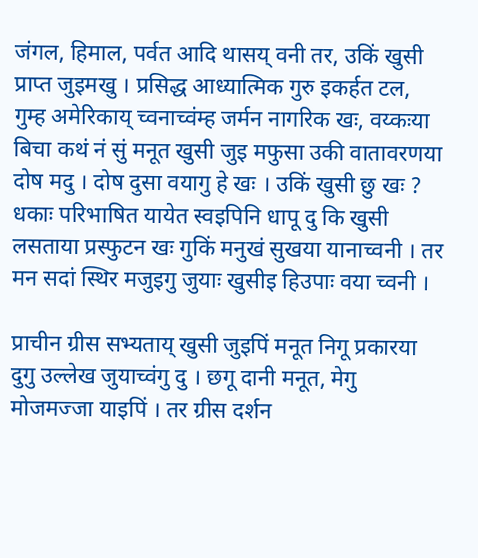जंगल, हिमाल, पर्वत आदि थासय् वनी तर, उकिं खुसी प्राप्त जुइमखु । प्रसिद्ध आध्यात्मिक गुरु इकर्हत टल, गुम्ह अमेरिकाय् च्वनाच्वंम्ह जर्मन नागरिक खः, वय्कःया बिचा कथं नं सुं मनूत खुसी जुइ मफुसा उकी वातावरणया दोष मदु । दोष दुसा वयागु हे खः । उकिं खुसी छु खः ? धकाः परिभाषित यायेत स्वइपिनि धापू दु कि खुसी लसताया प्रस्फुटन खः गुकिं मनुखं सुखया यानाच्वनी । तर मन सदां स्थिर मजुइगु जुयाः खुसीइ हिउपाः वया च्वनी ।

प्राचीन ग्रीस सभ्यताय् खुसी जुइपिं मनूत निगू प्रकारया दुगु उल्लेख जुयाच्वंगु दु । छगू दानी मनूत, मेगु मोजमज्जा याइपिं । तर ग्रीस दर्शन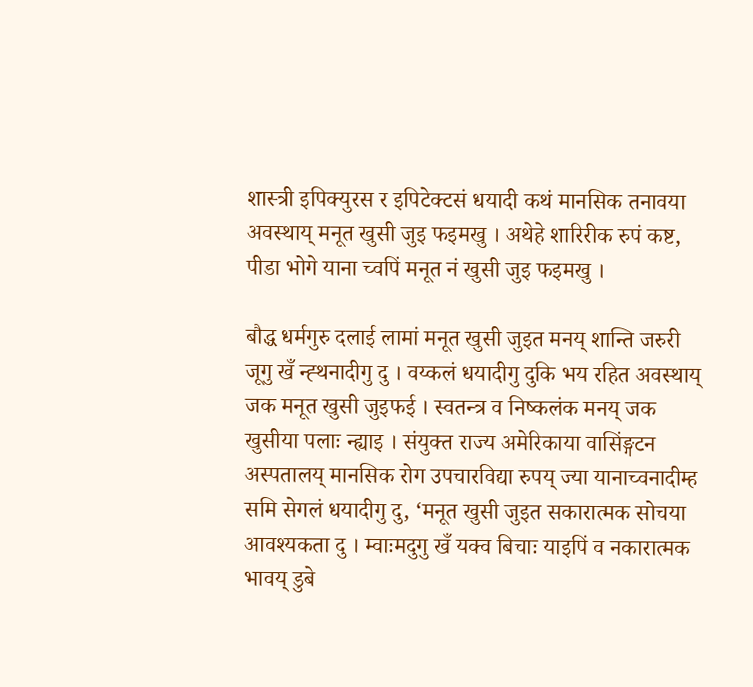शास्त्री इपिक्युरस र इपिटेक्टसं धयादी कथं मानसिक तनावया अवस्थाय् मनूत खुसी जुइ फइमखु । अथेहे शारिरीक रुपं कष्ट, पीडा भोगे याना च्वपिं मनूत नं खुसी जुइ फइमखु ।

बौद्ध धर्मगुरु दलाई लामां मनूत खुसी जुइत मनय् शान्ति जरुरी जूगु खँ न्ह्थनादीगु दु । वय्कलं धयादीगु दुकि भय रहित अवस्थाय् जक मनूत खुसी जुइफई । स्वतन्त्र व निष्कलंक मनय् जक खुसीया पलाः न्ह्याइ । संयुक्त राज्य अमेरिकाया वासिंङ्गटन अस्पतालय् मानसिक रोग उपचारविद्या रुपय् ज्या यानाच्वनादीम्ह समि सेगलं धयादीगु दु, ‘मनूत खुसी जुइत सकारात्मक सोचया आवश्यकता दु । म्वाःमदुगु खँ यक्व बिचाः याइपिं व नकारात्मक भावय् डुबे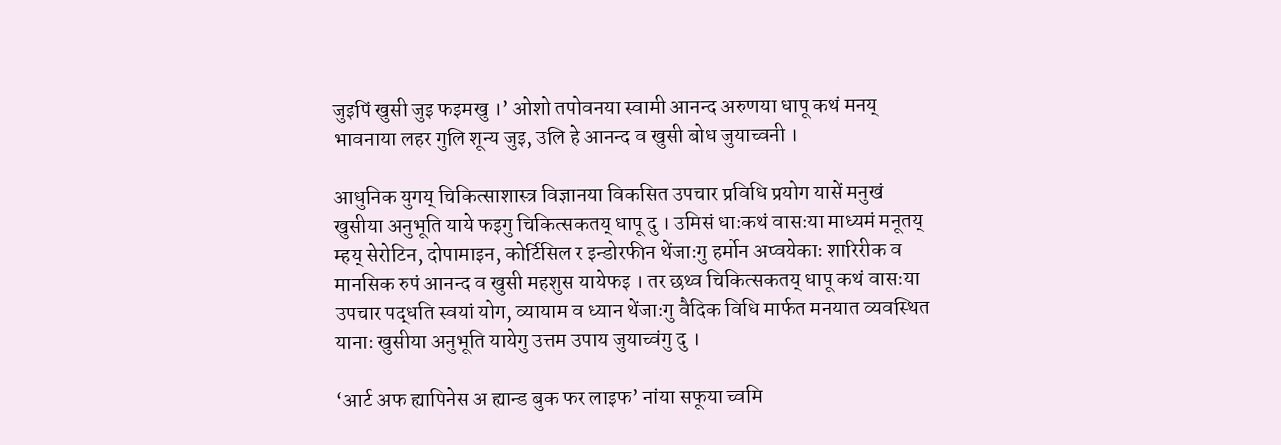जुइपिं खुसी जुइ फइमखु ।’ ओशो तपोवनया स्वामी आनन्द अरुणया धापू कथं मनय् भावनाया लहर गुलि शून्य जुइ, उलि हे आनन्द व खुसी बोध जुयाच्वनी ।

आधुनिक युगय् चिकित्साशास्त्र विज्ञानया विकसित उपचार प्रविधि प्रयोग यासें मनुखं खुसीया अनुभूति याये फइगु चिकित्सकतय् धापू दु । उमिसं धाःकथं वासःया माध्यमं मनूतय् म्हय् सेरोटिन, दोपामाइन, कोर्टिसिल र इन्डोरफीन थेंजाःगु हर्मोन अप्वयेकाः शारिरीक व मानसिक रुपं आनन्द व खुसी महशुस यायेफइ । तर छथ्व चिकित्सकतय् धापू कथं वासःया उपचार पद्धति स्वयां योग, व्यायाम व ध्यान थेंजाःगु वैदिक विधि मार्फत मनयात व्यवस्थित यानाः खुसीया अनुभूति यायेगु उत्तम उपाय जुयाच्वंगु दु ।

‘आर्ट अफ ह्यापिनेस अ ह्यान्ड बुक फर लाइफ’ नांया सफूया च्वमि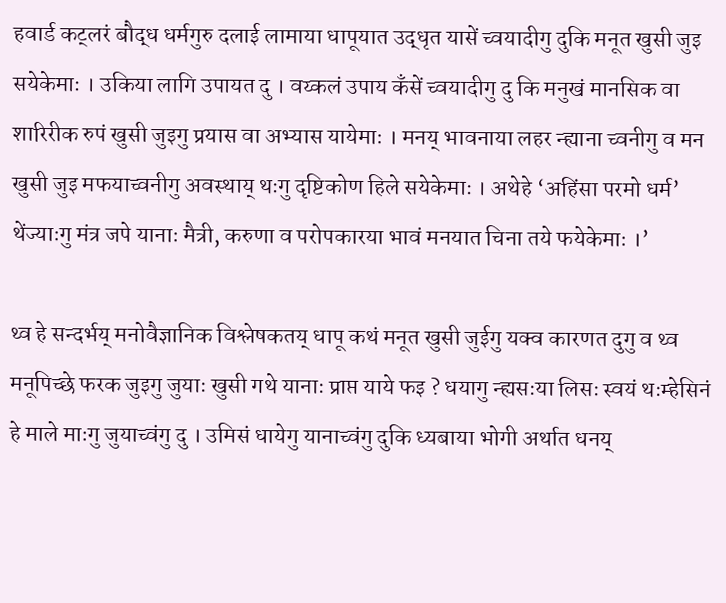हवार्ड कट्लरं बौद्ध धर्मगुरु दलाई लामाया धापूयात उद्धृत यासें च्वयादीगु दुकि मनूत खुसी जुइ सयेकेमाः । उकिया लागि उपायत दु । वय्कलं उपाय कँसें च्वयादीगु दु कि मनुखं मानसिक वा शारिरीक रुपं खुसी जुइगु प्रयास वा अभ्यास यायेमाः । मनय् भावनाया लहर न्ह्याना च्वनीगु व मन खुसी जुइ मफयाच्वनीगु अवस्थाय् थःगु दृष्टिकोण हिले सयेकेमाः । अथेहे ‘अहिंसा परमो धर्म’ थेंज्याःगु मंत्र जपे यानाः मैत्री, करुणा व परोपकारया भावं मनयात चिना तये फयेकेमाः ।’

थ्व हे सन्दर्भय् मनोवैज्ञानिक विश्लेषकतय् धापू कथं मनूत खुसी जुईगु यक्व कारणत दुगु व थ्व मनूपिच्छे फरक जुइगु जुयाः खुसी गथे यानाः प्राप्त याये फइ ? धयागु न्ह्यसःया लिसः स्वयं थःम्हेसिनं हे माले माःगु जुयाच्वंगु दु । उमिसं धायेगु यानाच्वंगु दुकि ध्यबाया भोगी अर्थात धनय्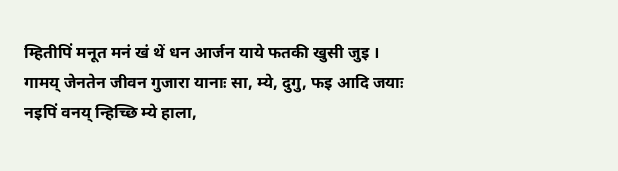म्हितीपिं मनूत मनं खं थें धन आर्जन याये फतकी खुसी जुइ । गामय् जेनतेन जीवन गुजारा यानाः सा, म्ये, दुगु, फइ आदि जयाः नइपिं वनय् न्हिच्छि म्ये हाला,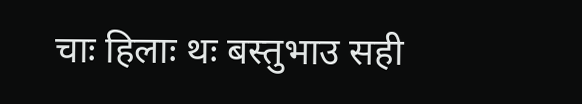चाः हिलाः थः बस्तुभाउ सही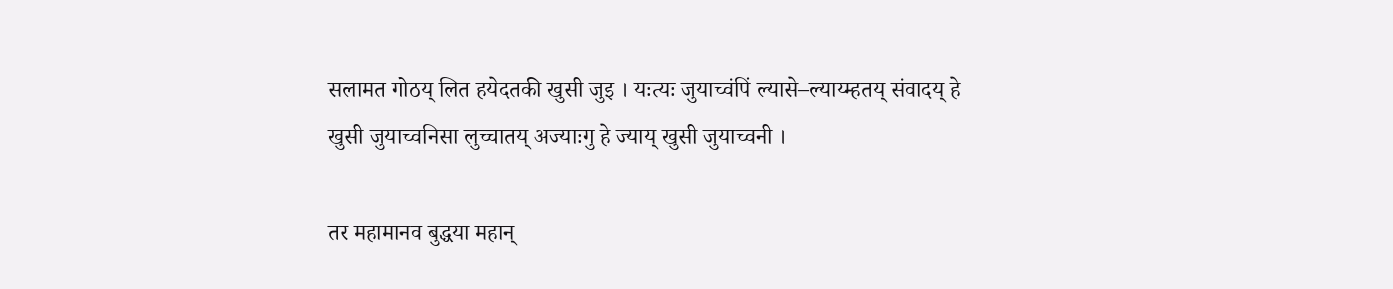सलामत गोठय् लित हयेदतकी खुसी जुइ । यःत्यः जुयाच्वंपिं ल्यासे–ल्याय्म्हतय् संवादय् हे खुसी जुयाच्वनिसा लुच्चातय् अज्याःगु हे ज्याय् खुसी जुयाच्वनी ।

तर महामानव बुद्धया महान्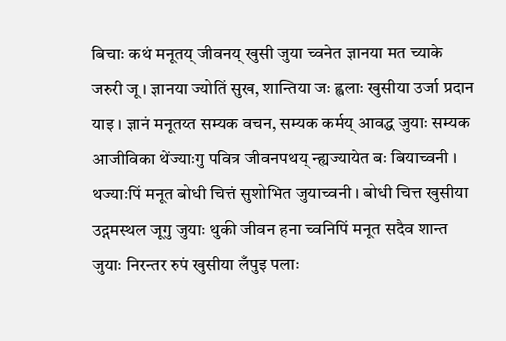बिचाः कथं मनूतय् जीवनय् खुसी जुया च्वनेत ज्ञानया मत च्याके जरुरी जू । ज्ञानया ज्योतिं सुख, शान्तिया जः ह्वलाः खुसीया उर्जा प्रदान याइ । ज्ञानं मनूतय्त सम्यक वचन, सम्यक कर्मय् आवद्ध जुयाः सम्यक आजीविका थेंज्याःगु पवित्र जीवनपथय् न्ह्यज्यायेत बः बियाच्वनी । थज्याःपिं मनूत बोधी चित्तं सुशोभित जुयाच्वनी । बोधी चित्त खुसीया उद्गमस्थल जूगु जुयाः थुकी जीवन हना च्वनिपिं मनूत सदैव शान्त जुयाः निरन्तर रुपं खुसीया लँपुइ पलाः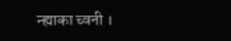न्ह्याका च्वनी ।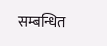सम्बन्धित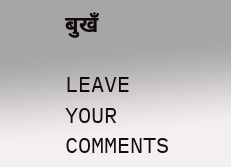बुखँ

LEAVE YOUR COMMENTS